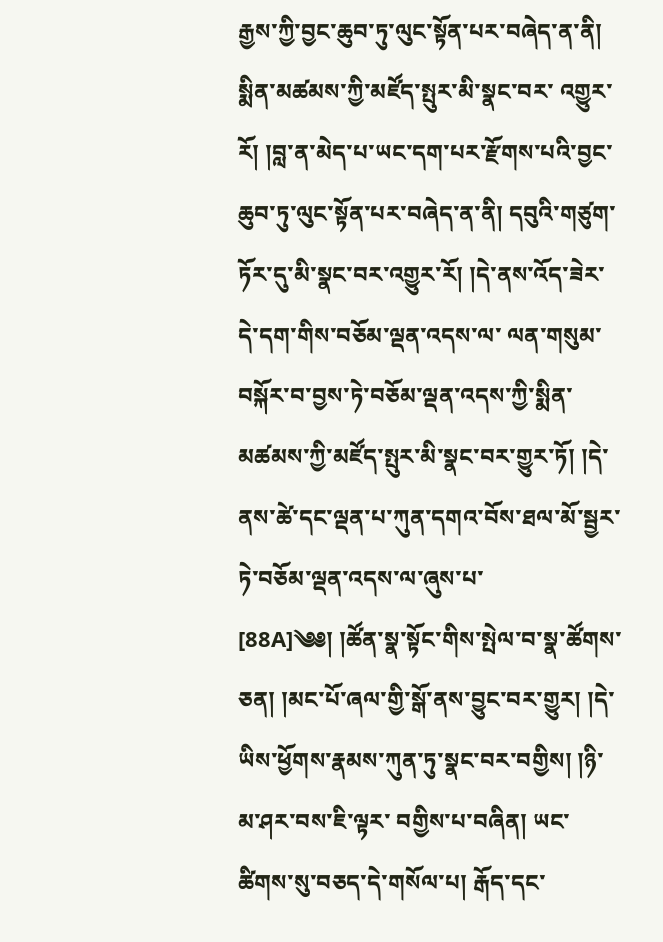རྒྱས་ཀྱི་བྱང་ཆུབ་ཏུ་ལུང་སྟོན་པར་བཞེད་ན་ནི། སྨིན་མཚམས་ཀྱི་མཛོད་སྤུར་མི་སྣང་བར་ འགྱུར་རོ། །བླ་ན་མེད་པ་ཡང་དག་པར་རྫོགས་པའི་བྱང་ཆུབ་ཏུ་ལུང་སྟོན་པར་བཞེད་ན་ནི། དབུའི་གཙུག་ཏོར་དུ་མི་སྣང་བར་འགྱུར་རོ། །དེ་ནས་འོད་ཟེར་དེ་དག་གིས་བཅོམ་ལྡན་འདས་ལ་ ལན་གསུམ་བསྐོར་བ་བྱས་ཏེ་བཅོམ་ལྡན་འདས་ཀྱི་སྨིན་མཚམས་ཀྱི་མཛོད་སྤུར་མི་སྣང་བར་གྱུར་ཏོ། །དེ་ནས་ཚེ་དང་ལྡན་པ་ཀུན་དགའ་བོས་ཐལ་མོ་སྦྱར་ཏེ་བཅོམ་ལྡན་འདས་ལ་ཞུས་པ་ [88A]༄༅། །ཚོན་སྣ་སྟོང་གིས་སྤེལ་བ་སྣ་ཚོགས་ཅན། །མང་པོ་ཞལ་གྱི་སྒོ་ནས་བྱུང་བར་གྱུར། །དེ་ཡིས་ཕྱོགས་རྣམས་ཀུན་ཏུ་སྣང་བར་བགྱིས། །ཉི་མ་ཤར་བས་ཇི་ལྟར་ བགྱིས་པ་བཞིན། ཡང་ཚིགས་སུ་བཅད་དེ་གསོལ་པ། རྒོད་དང་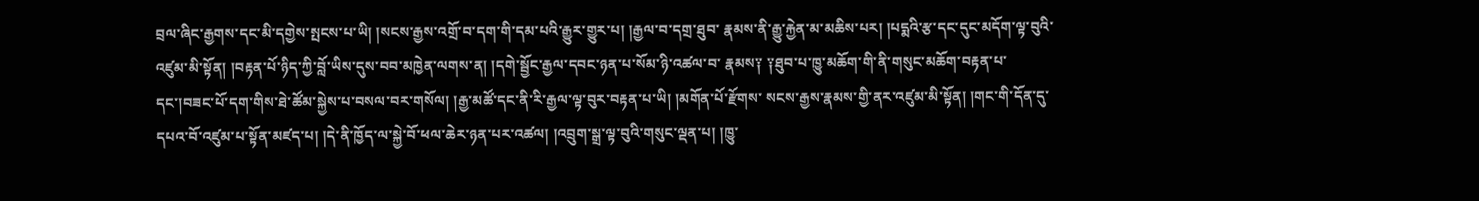བྲལ་ཞིང་རྒྱགས་དང་མི་དགྱེས་སྤངས་པ་ཡི། །སངས་རྒྱས་འགྲོ་བ་དག་གི་དམ་པའི་རྒྱུར་གྱུར་པ། །རྒྱལ་བ་དགྲ་ཐུབ་ རྣམས་ནི་རྒྱུ་རྐྱེན་མ་མཆིས་པར། །པདྨའི་རྩ་དང་དུང་མདོག་ལྟ་བུའི་འཛུམ་མི་སྟོན། །བརྟན་པོ་ཉིད་ཀྱི་བློ་ཡིས་དུས་བབ་མཁྱེན་ལགས་ན། །དགེ་སྦྱོང་རྒྱལ་དབང་ཉན་པ་སོམ་ཉི་འཚལ་བ་ རྣམས༑ ༑ཐུབ་པ་ཁྱུ་མཆོག་གི་ནི་གསུང་མཆོག་བརྟན་པ་དང་།བཟང་པོ་དག་གིས་ཐེ་ཚོམ་སྐྱེས་པ་བསལ་བར་གསོལ། །རྒྱ་མཚོ་དང་ནི་རི་རྒྱལ་ལྟ་བུར་བརྟན་པ་ཡི། །མགོན་པོ་རྫོགས་ སངས་རྒྱས་རྣམས་གྱི་ནར་འཛུམ་མི་སྟོན། །གང་གི་དོན་དུ་དཔའ་བོ་འཛུམ་པ་སྟོན་མཛད་པ། །དེ་ནི་ཁྱོད་ལ་སྐྱེ་བོ་ཕལ་ཆེར་ཉན་པར་འཚལ། །འབྲུག་སྒྲ་ལྟ་བུའི་གསུང་ལྡན་པ། །ཁྱུ་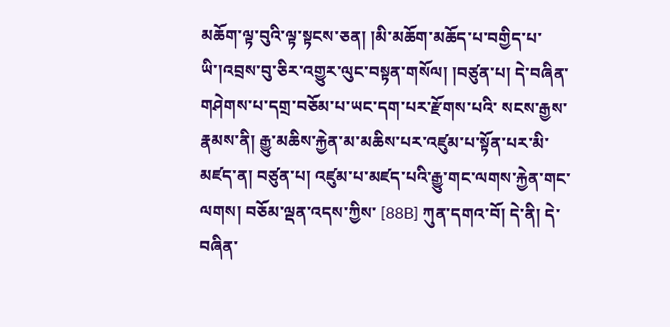མཆོག་ལྟ་བུའི་ལྟ་སྟངས་ཅན། །མི་མཆོག་མཆོད་པ་བགྱིད་པ་ཡི་།འབྲས་བུ་ཅིར་འགྱུར་ལུང་བསྟན་གསོལ། །བཙུན་པ། དེ་བཞིན་གཤེགས་པ་དགྲ་བཅོམ་པ་ཡང་དག་པར་རྫོགས་པའི་ སངས་རྒྱས་རྣམས་ནི། རྒྱུ་མཆིས་རྐྱེན་མ་མཆིས་པར་འཛུམ་པ་སྟོན་པར་མི་མཛད་ན། བཙུན་པ། འཛུམ་པ་མཛད་པའི་རྒྱུ་གང་ལགས་རྐྱེན་གང་ལགས། བཅོམ་ལྡན་འདས་ཀྱིས་ [88B] ཀུན་དགའ་བོ། དེ་ནི། དེ་བཞིན་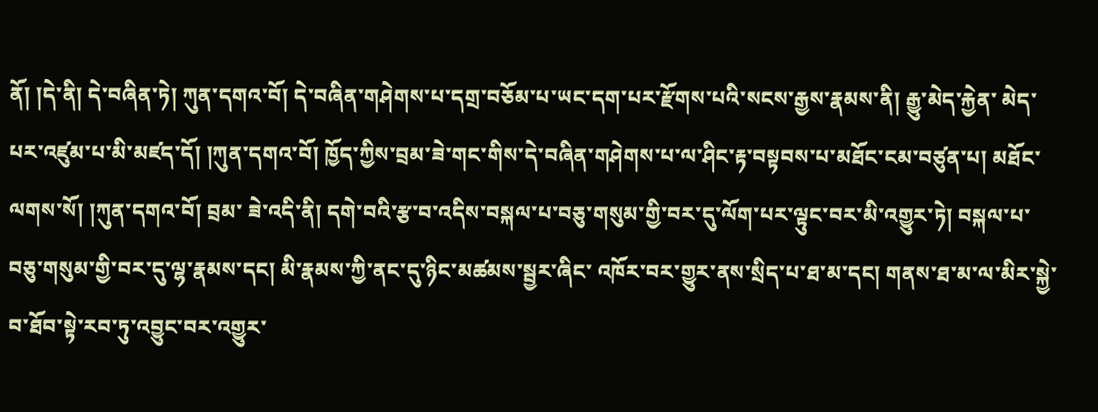ནོ། །དེ་ནི། དེ་བཞིན་ཏེ། ཀུན་དགའ་བོ། དེ་བཞིན་གཤེགས་པ་དགྲ་བཅོམ་པ་ཡང་དག་པར་རྫོགས་པའི་སངས་རྒྱས་རྣམས་ནི། རྒྱུ་མེད་རྐྱེན་ མེད་པར་འཛུམ་པ་མི་མཛད་དོ། །ཀུན་དགའ་བོ། ཁྱོད་ཀྱིས་བྲམ་ཟེ་གང་གིས་དེ་བཞིན་གཤེགས་པ་ལ་ཤིང་རྟ་བསྟབས་པ་མཐོང་ངམ་བཙུན་པ། མཐོང་ལགས་སོ། །ཀུན་དགའ་བོ། བྲམ་ ཟེ་འདི་ནི། དགེ་བའི་རྩ་བ་འདིས་བསྐལ་པ་བཅུ་གསུམ་གྱི་བར་དུ་ལོག་པར་ལྟུང་བར་མི་འགྱུར་ཏེ། བསྐལ་པ་བཅུ་གསུམ་གྱི་བར་དུ་ལྷ་རྣམས་དང། མི་རྣམས་ཀྱི་ནང་དུ་ཉིང་མཚམས་སྦྱར་ཞིང་ འཁོར་བར་གྱུར་ནས་སྲིད་པ་ཐ་མ་དང། གནས་ཐ་མ་ལ་མིར་སྐྱེ་བ་ཐོབ་སྟེ་རབ་ཏུ་འབྱུང་བར་འགྱུར་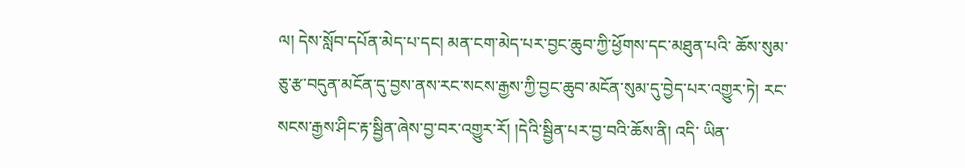ལ། དེས་སློབ་དཔོན་མེད་པ་དང། མན་ངག་མེད་པར་བྱང་ཆུབ་ཀྱི་ཕྱོགས་དང་མཐུན་པའི་ ཆོས་སུམ་ཅུ་རྩ་བདུན་མངོན་དུ་བྱས་ནས་རང་སངས་རྒྱས་ཀྱི་བྱང་ཆུབ་མངོན་སུམ་དུ་བྱེད་པར་འགྱུར་ཏེ། རང་སངས་རྒྱས་ཤིང་རྟ་སྦྱིན་ཞེས་བྱ་བར་འགྱུར་རོ། །དེའི་སྦྱིན་པར་བྱ་བའི་ཆོས་ནི། འདི་ ཡིན་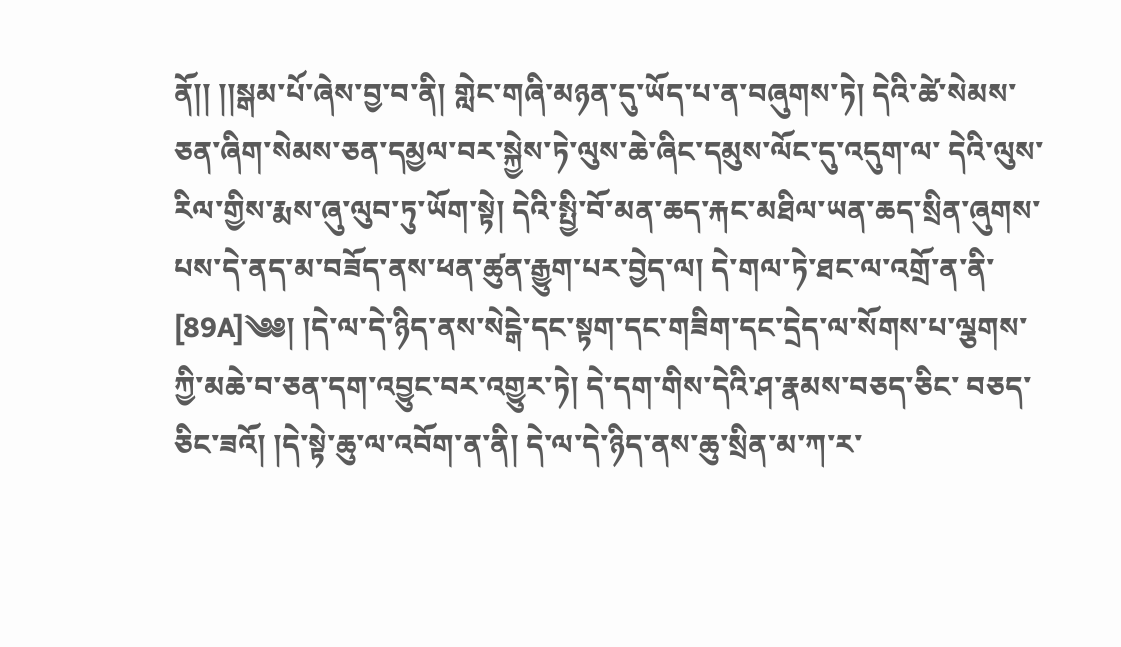ནོ།། །།སྒམ་པོ་ཞེས་བྱ་བ་ནི། གླེང་གཞི་མཉན་དུ་ཡོད་པ་ན་བཞུགས་ཏེ། དེའི་ཚེ་སེམས་ཅན་ཞིག་སེམས་ཅན་དམྱལ་བར་སྐྱེས་ཏེ་ལུས་ཆེ་ཞིང་དམུས་ལོང་དུ་འདུག་ལ་ དེའི་ལུས་རིལ་གྱིས་རྨས་ཞུ་ལུབ་ཏུ་ཡོག་སྟེ། དེའི་སྤྱི་བོ་མན་ཆད་རྐང་མཐིལ་ཡན་ཆད་སྲིན་ཞུགས་པས་དེ་ནད་མ་བཟོད་ནས་ཕན་ཚུན་རྒྱུག་པར་བྱེད་ལ། དེ་གལ་ཏེ་ཐང་ལ་འགྲོ་ན་ནི་ [89A]༄༅། །དེ་ལ་དེ་ཉིད་ནས་སེངྒེ་དང་སྟག་དང་གཟིག་དང་དྲེད་ལ་སོགས་པ་ལྕགས་ཀྱི་མཆེ་བ་ཅན་དག་འབྱུང་བར་འགྱུར་ཏེ། དེ་དག་གིས་དེའི་ཤ་རྣམས་བཅད་ཅིང་ བཅད་ཅིང་ཟའོ། །དེ་སྟེ་ཆུ་ལ་འབོག་ན་ནི། དེ་ལ་དེ་ཉིད་ནས་ཆུ་སྲིན་མ་ཀ་ར་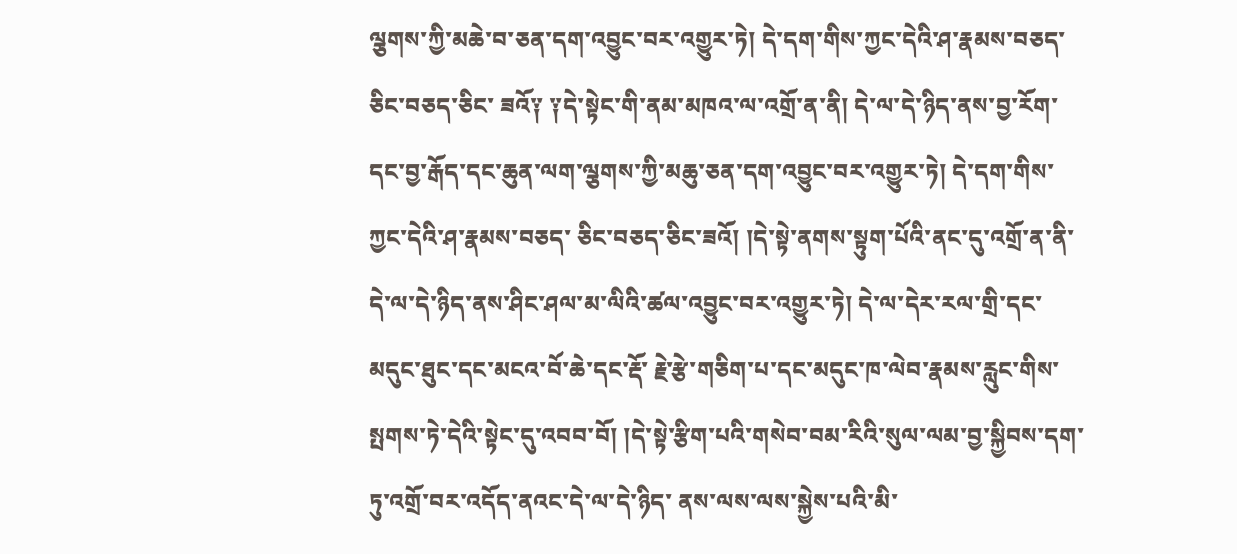ལྕགས་ཀྱི་མཆེ་བ་ཅན་དག་འབྱུང་བར་འགྱུར་ཏེ། དེ་དག་གིས་ཀྱང་དེའི་ཤ་རྣམས་བཅད་ཅིང་བཅད་ཅིང་ ཟའོ༑ ༑དེ་སྟེང་གི་ནམ་མཁའ་ལ་འགྲོ་ན་ནི། དེ་ལ་དེ་ཉིད་ནས་བྱ་རོག་དང་བྱ་རྒོད་དང་ཆུན་ལག་ལྕགས་ཀྱི་མཆུ་ཅན་དག་འབྱུང་བར་འགྱུར་ཏེ། དེ་དག་གིས་ཀྱང་དེའི་ཤ་རྣམས་བཅད་ ཅིང་བཅད་ཅིང་ཟའོ། །དེ་སྟེ་ནགས་སྟུག་པོའི་ནང་དུ་འགྲོ་ན་ནི་དེ་ལ་དེ་ཉིད་ནས་ཤིང་ཤལ་མ་ལིའི་ཚལ་འབྱུང་བར་འགྱུར་ཏེ། དེ་ལ་དེར་རལ་གྲི་དང་མདུང་ཐུང་དང་མངའ་བོ་ཆེ་དང་རྡོ་ རྗེ་རྩེ་གཅིག་པ་དང་མདུང་ཁ་ལེབ་རྣམས་རླུང་གིས་སྤགས་ཏེ་དེའི་སྟེང་དུ་འབབ་བོ། །དེ་སྟེ་རྩིག་པའི་གསེབ་བམ་རིའི་སུལ་ལམ་བྱ་སྐྱིབས་དག་ཏུ་འགྲོ་བར་འདོད་ནའང་དེ་ལ་དེ་ཉིད་ ནས་ལས་ལས་སྐྱེས་པའི་མི་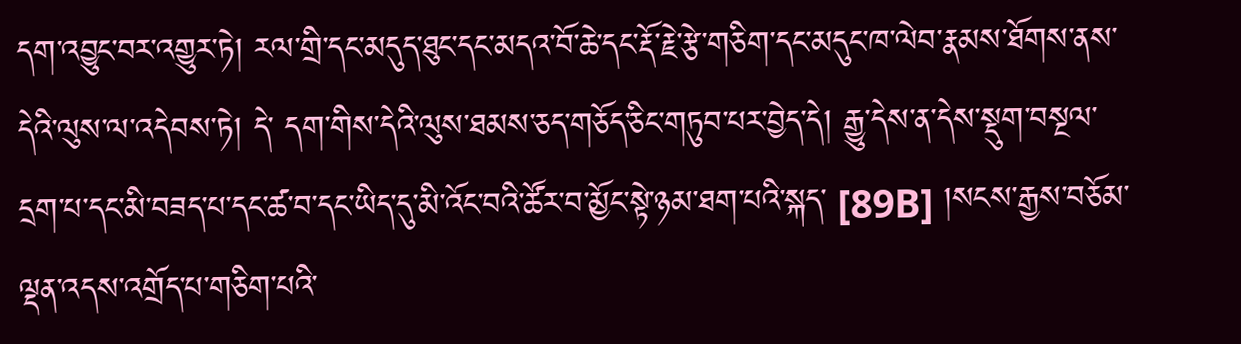དག་འབྱུང་བར་འགྱུར་ཏེ། རལ་གྲི་དང་མདུད་ཐུང་དང་མདའ་བོ་ཆེ་དང་རྡོ་རྗེ་རྩེ་གཅིག་དང་མདུང་ཁ་ལེབ་རྣམས་ཐོགས་ནས་དེའི་ལུས་ལ་འདེབས་ཏེ། དེ་ དག་གིས་དེའི་ལུས་ཐམས་ཅད་གཅོད་ཅིང་གཏུབ་པར་བྱེད་དེ། རྒྱུ་དེས་ན་དེས་སྡུག་བསྔལ་དྲག་པ་དང་མི་བཟད་པ་དང་ཚ་བ་དང་ཡིད་དུ་མི་འོང་བའི་ཚོར་བ་མྱོང་སྟེ་ཉམ་ཐག་པའི་སྐད་ [89B] །སངས་རྒྱས་བཅོམ་ལྡན་འདས་འགྲོད་པ་གཅིག་པའི་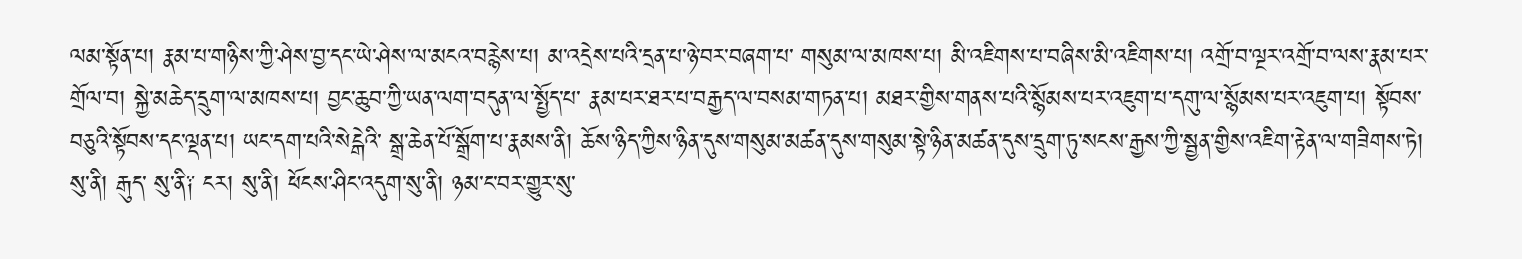ལམ་སྟོན་པ། རྣམ་པ་གཉིས་ཀྱི་ཤེས་བྱ་དང་ཡེ་ཤེས་ལ་མངའ་བརྙེས་པ། མ་འདྲེས་པའི་དྲན་པ་ཉེ་བར་བཞག་པ་ གསུམ་ལ་མཁས་པ། མི་འཇིགས་པ་བཞིས་མི་འཇིགས་པ། འགྲོ་བ་ལྔར་འགྲོ་བ་ལས་རྣམ་པར་གྲོལ་བ། སྐྱེ་མཆེད་དྲུག་ལ་མཁས་པ། བྱང་ཆུབ་ཀྱི་ཡན་ལག་བདུན་ལ་སྤྱོད་པ་ རྣམ་པར་ཐར་པ་བརྒྱད་ལ་བསམ་གཏན་པ། མཐར་གྱིས་གནས་པའི་སྙོམས་པར་འཇུག་པ་དགུ་ལ་སྙོམས་པར་འཇུག་པ། སྟོབས་བཅུའི་སྟོབས་དང་ལྡན་པ། ཡང་དག་པའི་སེངྒེའི་ སྒྲ་ཆེན་པོ་སྒྲོག་པ་རྣམས་ནི། ཆོས་ཉིད་ཀྱིས་ཉིན་དུས་གསུམ་མཚན་དུས་གསུམ་སྟེ་ཉིན་མཚན་དུས་དྲུག་ཏུ་སངས་རྒྱས་ཀྱི་སྦྱན་གྱིས་འཇིག་རྟེན་ལ་གཟིགས་ཏེ། སུ་ནི། རྒུད་ སུ་ནི༑ ངར། སུ་ནི། ཕོངས་ཤིང་འདུག་སུ་ནི། ཉམ་ང་བར་གྱུར་སུ་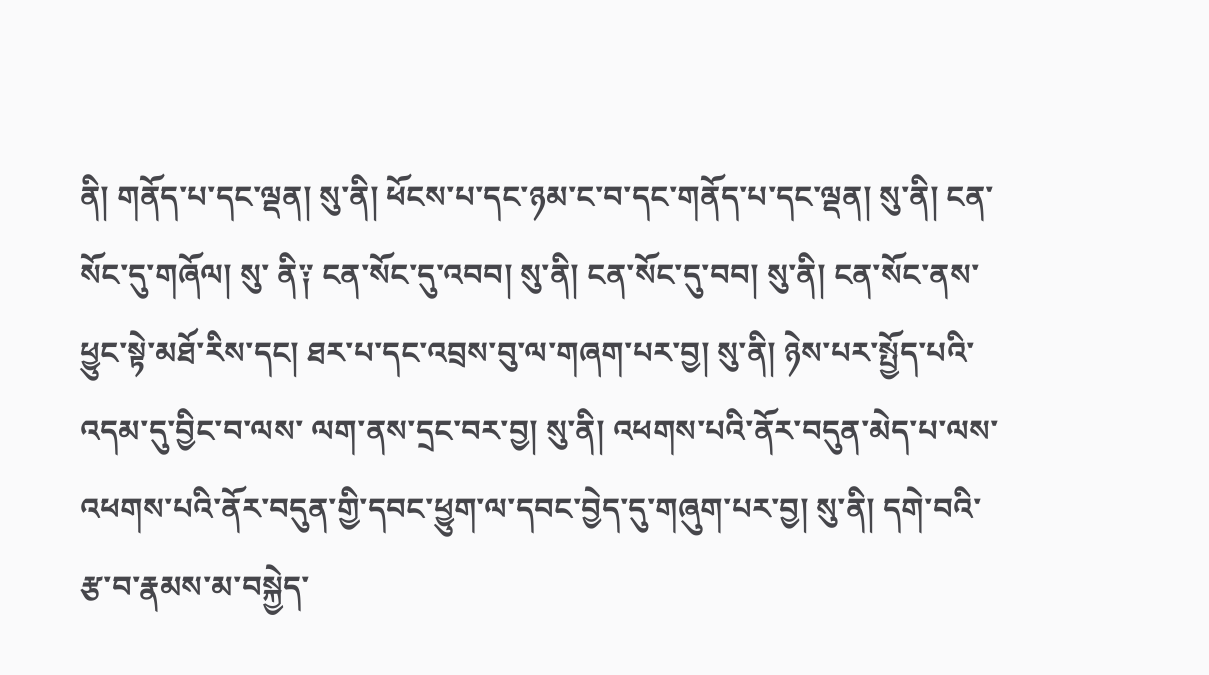ནི། གནོད་པ་དང་ལྡན། སུ་ནི། ཕོངས་པ་དང་ཉམ་ང་བ་དང་གནོད་པ་དང་ལྡན། སུ་ནི། ངན་སོང་དུ་གཞོལ། སུ་ ནི༑ ངན་སོང་དུ་འབབ། སུ་ནི། ངན་སོང་དུ་བབ། སུ་ནི། ངན་སོང་ནས་ཕྱུང་སྟེ་མཐོ་རིས་དང། ཐར་པ་དང་འབྲས་བུ་ལ་གཞག་པར་བྱ། སུ་ནི། ཉེས་པར་སྤྱོད་པའི་འདམ་དུ་བྱིང་བ་ལས་ ལག་ནས་དྲང་བར་བྱ། སུ་ནི། འཕགས་པའི་ནོར་བདུན་མེད་པ་ལས་འཕགས་པའི་ནོར་བདུན་གྱི་དབང་ཕྱུག་ལ་དབང་བྱེད་དུ་གཞུག་པར་བྱ། སུ་ནི། དགེ་བའི་རྩ་བ་རྣམས་མ་བསྐྱེད་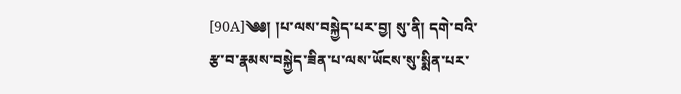[90A]༄༅། །པ་ལས་བསྐྱེད་པར་བྱ། སུ་ནི། དགེ་བའི་རྩ་བ་རྣམས་བསྐྱེད་ཟིན་པ་ལས་ཡོངས་སུ་སྨིན་པར་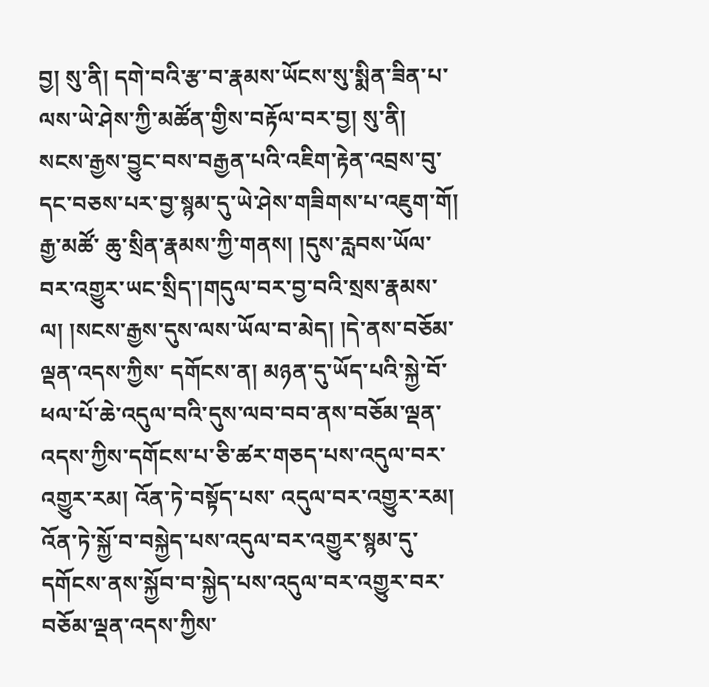བྱ། སུ་ནི། དགེ་བའི་རྩ་བ་རྣམས་ཡོངས་སུ་སྨིན་ཟིན་པ་ ལས་ཡེ་ཤེས་ཀྱི་མཚོན་གྱིས་བརྟོལ་བར་བྱ། སུ་ནི། སངས་རྒྱས་བྱུང་བས་བརྒྱན་པའི་འཇིག་རྟེན་འབྲས་བུ་དང་བཅས་པར་བྱ་སྙམ་དུ་ཡེ་ཤེས་གཟིགས་པ་འཇུག་གོ། རྒྱ་མཚོ་ ཆུ་སྲིན་རྣམས་ཀྱི་གནས། །དུས་རླབས་ཡོལ་བར་འགྱུར་ཡང་སྲིད་།གདུལ་བར་བྱ་བའི་སྲས་རྣམས་ལ། །སངས་རྒྱས་དུས་ལས་ཡོལ་བ་མེད། །དེ་ནས་བཅོམ་ལྡན་འདས་ཀྱིས་ དགོངས་ན། མཉན་དུ་ཡོད་པའི་སྐྱེ་བོ་ཕལ་པོ་ཆེ་འདུལ་བའི་དུས་ལབ་བབ་ནས་བཅོམ་ལྡན་འདས་ཀྱིས་དགོངས་པ་ཅི་ཚར་གཅད་པས་འདུལ་བར་འགྱུར་རམ། འོན་ཏེ་བསྟོད་པས་ འདུལ་བར་འགྱུར་རམ། འོན་ཏེ་སྐྱོ་བ་བསྐྱེད་པས་འདུལ་བར་འགྱུར་སྙམ་དུ་དགོངས་ནས་སྐྱོབ་བ་སྐྱེད་པས་འདུལ་བར་འགྱུར་བར་བཅོམ་ལྡན་འདས་ཀྱིས་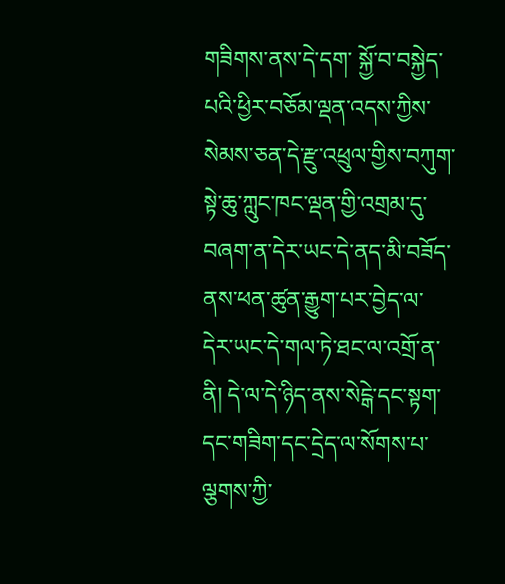གཟིགས་ནས་དེ་དག་ སྐྱོ་བ་བསྐྱེད་པའི་ཕྱིར་བཅོམ་ལྡན་འདས་ཀྱིས་སེམས་ཅན་དེ་རྫུ་འཕྲུལ་གྱིས་བཀུག་སྟེ་ཆུ་ཀླུང་ཁང་ལྡན་གྱི་འགྲམ་དུ་བཞག་ན་དེར་ཡང་དེ་ནད་མི་བཟོད་ནས་ཕན་ཚུན་རྒྱུག་པར་བྱེད་ལ་ དེར་ཡང་དེ་གལ་ཏེ་ཐང་ལ་འགྲོ་ན་ནི། དེ་ལ་དེ་ཉིད་ནས་སེངྒེ་དང་སྟག་དང་གཟིག་དང་དྲེད་ལ་སོགས་པ་ལྕགས་ཀྱི་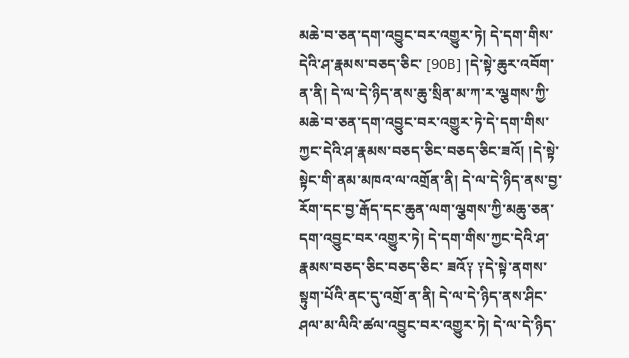མཆེ་བ་ཅན་དག་འབྱུང་བར་འགྱུར་ཏེ། དེ་དག་གིས་དེའི་ཤ་རྣམས་བཅད་ཅིང་ [90B] །དེ་སྟེ་ཆུར་འབོག་ན་ནི། དེ་ལ་དེ་ཉིད་ནས་ཆུ་སྲིན་མ་ཀ་ར་ལྕགས་ཀྱི་མཆེ་བ་ཅན་དག་འབྱུང་བར་འགྱུར་ཏེ་དེ་དག་གིས་ཀྱང་དེའི་ཤ་རྣམས་བཅད་ཅིང་བཅད་ཅིང་ཟའོ། །དེ་སྟེ་ སྟེང་གི་ནམ་མཁའ་ལ་འགྲོན་ནི། དེ་ལ་དེ་ཉིད་ནས་བྱ་རོག་དང་བྱ་རྒོད་དང་ཆུན་ལག་ལྕགས་ཀྱི་མཆུ་ཅན་དག་འབྱུང་བར་འགྱུར་ཏེ། དེ་དག་གིས་ཀྱང་དེའི་ཤ་རྣམས་བཅད་ཅིང་བཅད་ཅིང་ ཟའོ༑ ༑དེ་སྟེ་ནགས་སྟུག་པོའི་ནང་དུ་འགྲོ་ན་ནི། དེ་ལ་དེ་ཉིད་ནས་ཤིང་ཤལ་མ་ལིའི་ཚལ་འབྱུང་བར་འགྱུར་ཏེ། དེ་ལ་དེ་ཉིད་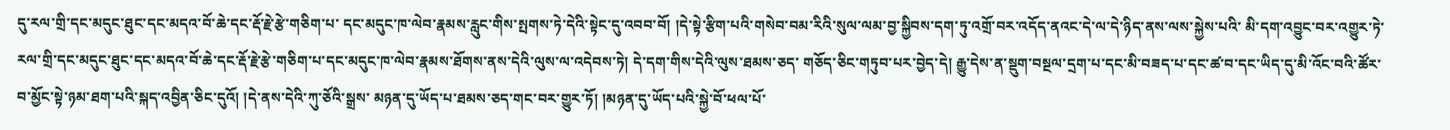དུ་རལ་གྲི་དང་མདུང་ཐུང་དང་མདའ་བོ་ཆེ་དང་རྡོ་རྗེ་རྩེ་གཅིག་པ་ དང་མདུང་ཁ་ལེབ་རྣམས་རླུང་གིས་སྤགས་ཏེ་དེའི་སྟེང་དུ་འབབ་བོ། །དེ་སྟེ་རྩིག་པའི་གསེབ་བམ་རིའི་སུལ་ལམ་བྱ་སྐྱིབས་དག་ཏུ་འགྲོ་བར་འདོད་ནའང་དེ་ལ་དེ་ཉིད་ནས་ལས་སྐྱེས་པའི་ མི་དག་འབྱུང་བར་འགྱུར་ཏེ་རལ་གྲི་དང་མདུང་ཐུང་དང་མདའ་བོ་ཆེ་དང་རྡོ་རྗེ་རྩེ་གཅིག་པ་དང་མདུང་ཁ་ལེབ་རྣམས་ཐོགས་ནས་དེའི་ལུས་ལ་འདེབས་ཏེ། དེ་དག་གིས་དེའི་ལུས་ཐམས་ཅད་ གཅོད་ཅིང་གཏུབ་པར་བྱེད་དེ། རྒྱུ་དེས་ན་སྡུག་བསྔལ་དྲག་པ་དང་མི་བཟད་པ་དང་ཚ་བ་དང་ཡིད་དུ་མི་འོང་བའི་ཚོར་བ་མྱོང་སྟེ་ཉམ་ཐག་པའི་སྐད་འབྱིན་ཅིང་དུའོ། །དེ་ནས་དེའི་ཀུ་ཅོའི་སྒྲས་ མཉན་དུ་ཡོད་པ་ཐམས་ཅད་གང་བར་གྱུར་ཏོ། །མཉན་དུ་ཡོད་པའི་སྐྱེ་བོ་ཕལ་པོ་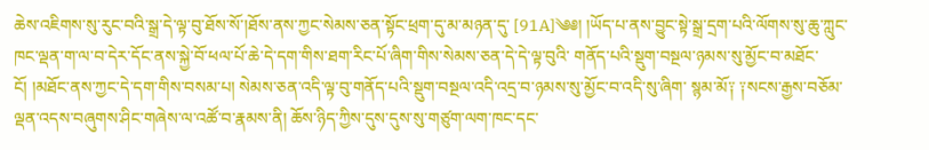ཆེས་འཇིགས་སུ་རུང་བའི་སྒྲ་དེ་ལྟ་བུ་ཐོས་སོ་།ཐོས་ནས་ཀྱང་སེམས་ཅན་སྟོང་ཕྲག་དུ་མ་མཉན་དུ་ [91A]༄༅། །ཡོད་པ་ནས་བྱུང་སྟེ་སྒྲ་དྲག་པའི་ལོགས་སུ་ཆུ་ཀླུང་ཁང་ལྡན་ག་ལ་བ་དེར་དོང་ནས་སྐྱེ་བོ་ཕལ་པོ་ཆེ་དེ་དག་གིས་ཐག་རིང་པོ་ཞིག་གིས་སེམས་ཅན་དེ་དེ་ལྟ་བུའི་ གནོད་པའི་སྡུག་བསྔལ་ཉམས་སུ་མྱོང་བ་མཐོང་ངོ། །མཐོང་ནས་ཀྱང་དེ་དག་གིས་བསམ་པ། སེམས་ཅན་འདི་ལྟ་བུ་གནོད་པའི་སྡུག་བསྔལ་འདི་འདྲ་བ་ཉམས་སུ་མྱོང་བ་འདི་སུ་ཞིག་ སྙམ་མོ༑ ༑སངས་རྒྱས་བཅོམ་ལྡན་འདས་བཞུགས་ཤིང་གཞེས་ལ་འཚོ་བ་རྣམས་ནི། ཆོས་ཉིད་ཀྱིས་དུས་དུས་སུ་གཙུག་ལག་ཁང་དང་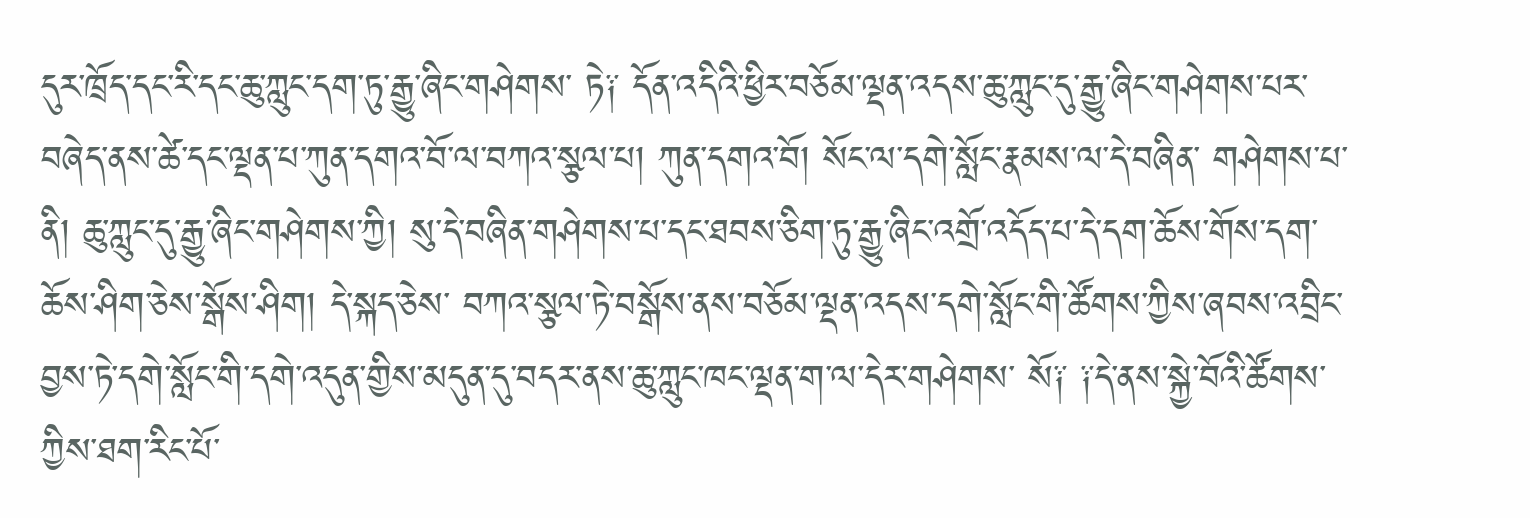དུར་ཁྲོད་དང་རི་དང་ཆུ་ཀླུང་དག་ཏུ་རྒྱུ་ཞིང་གཤེགས་ ཏེ༑ དོན་འདིའི་ཕྱིར་བཅོམ་ལྡན་འདས་ཆུ་ཀླུང་དུ་རྒྱུ་ཞིང་གཤེགས་པར་བཞེད་ནས་ཚེ་དང་ལྡན་པ་ཀུན་དགའ་བོ་ལ་བཀའ་སྩལ་པ། ཀུན་དགའ་བོ། སོང་ལ་དགེ་སློང་རྣམས་ལ་དེ་བཞིན་ གཤེགས་པ་ནི། ཆུ་ཀླུང་དུ་རྒྱུ་ཞིང་གཤེགས་ཀྱི། སུ་དེ་བཞིན་གཤེགས་པ་དང་ཐབས་ཅིག་ཏུ་རྒྱུ་ཞིང་འགྲོ་འདོད་པ་དེ་དག་ཆོས་གོས་དག་ཆོས་ཤིག་ཅེས་སྒོས་ཤིག། དེ་སྐད་ཅེས་ བཀའ་སྩལ་ཏེ་བསྒོས་ནས་བཅོམ་ལྡན་འདས་དགེ་སློང་གི་ཚོགས་ཀྱིས་ཞབས་འབྲིང་བྱས་ཏེ་དགེ་སློང་གི་དགེ་འདུན་གྱིས་མདུན་དུ་བདར་ནས་ཆུ་ཀླུང་ཁང་ལྡན་ག་ལ་དེར་གཤེགས་ སོ༑ ༑དེ་ནས་སྐྱེ་བོའི་ཚོགས་ཀྱིས་ཐག་རིང་པོ་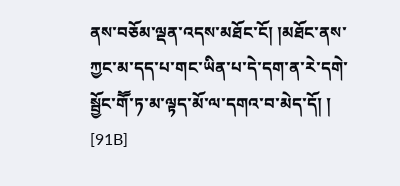ནས་བཅོམ་ལྡན་འདས་མཐོང་ངོ། །མཐོང་ནས་ཀྱང་མ་དད་པ་གང་ཡིན་པ་དེ་དག་ན་རེ་དགེ་སྦྱོང་གཽ་ཏ་མ་ལྟད་མོ་ལ་དགའ་བ་མེད་དོ། ། [91B]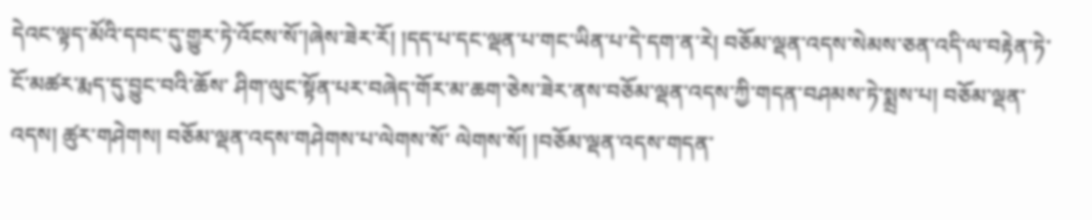དེའང་ལྟད་མོའི་དབང་དུ་གྱུར་ཏེ་འོངས་སོ་།ཞེས་ཟེར་རོ། །དད་པ་དང་ལྡན་པ་གང་ཡིན་པ་དེ་དག་ན་རེ། བཅོམ་ལྡན་འདས་སེམས་ཅན་འདི་ལ་བརྟེན་ཏེ་ངོ་མཚར་རྨད་དུ་བྱུང་བའི་ཆོས་ ཤིག་ལུང་སྟོན་པར་བཞེད་གོར་མ་ཆག་ཅེས་ཟེར་ནས་བཅོམ་ལྡན་འདས་ཀྱི་གདན་བཤམས་ཏེ་སྨྲས་པ། བཅོམ་ལྡན་འདས། ཚུར་གཤེགས། བཅོམ་ལྡན་འདས་གཤེགས་པ་ལེགས་སོ་ ལེགས་སོ། །བཅོམ་ལྡན་འདས་གདན་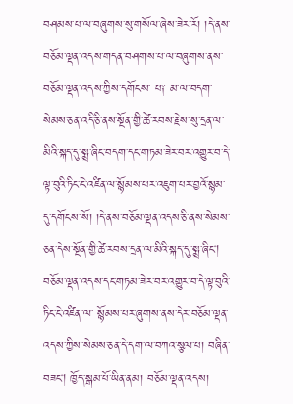བཤམས་པ་ལ་བཞུགས་སུ་གསོལ་ཞེས་ཟེར་རོ། །དེ་ནས་བཅོམ་ལྡན་འདས་གདན་བཤགས་པ་ལ་བཞུགས་ནས་བཅོམ་ལྡན་འདས་ཀྱིས་དགོངས་ པ༑ མ་ལ་བདག་སེམས་ཅན་འདི་ཅི་ནས་སྔོན་གྱི་ཚེ་རབས་རྗེས་སུ་དྲན་ལ་མིའི་སྐད་དུ་སྨྲ་ཞིང་བདག་དང་གཏམ་ཟེར་བར་འགྱུར་བ་དེ་ལྟ་བུའི་ཏིང་ངེ་འཛིན་ལ་སྙོམས་པར་འཇུག་པར་བྱའོ་སྙམ་ དུ་དགོངས་སོ། །དེ་ནས་བཅོམ་ལྡན་འདས་ཅི་ནས་སེམས་ཅན་དེས་སྔོན་གྱི་ཚེ་རབས་དྲན་ལ་མིའི་སྐད་དུ་སྨྲ་ཞིང། བཅོམ་ལྡན་འདས་དང་གཏམ་ཟེར་བར་འགྱུར་བ་དེ་ལྟ་བུའི་ཏིང་ངེ་འཛིན་ལ་ སྙོམས་པར་ཞུགས་ནས་དེར་བཅོམ་ལྡན་འདས་ཀྱིས་སེམས་ཅན་དེ་དག་ལ་བཀའ་སྩལ་པ། བཞིན་བཟང། ཁྱོད་སྒམ་པོ་ཡིན་ནམ། བཅོམ་ལྡན་འདས།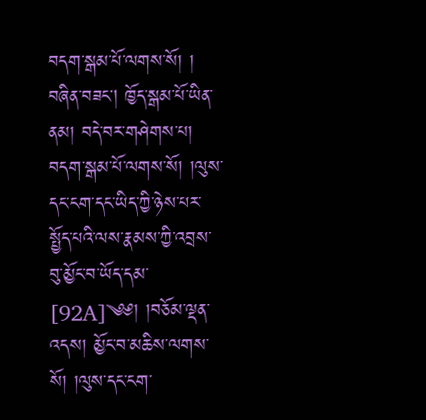བདག་སྒམ་པོ་ལགས་སོ། ། བཞིན་བཟང། ཁྱོད་སྒམ་པོ་ཡིན་ནམ། བདེ་བར་གཤེགས་པ། བདག་སྒམ་པོ་ལགས་སོ། །ལུས་དང་ངག་དང་ཡིད་ཀྱི་ཉེས་པར་སྤྱོད་པའི་ལས་རྣམས་ཀྱི་འབྲས་བུ་མྱོང་བ་ཡོད་དམ་ [92A]༄༅། །བཅོམ་ལྡན་འདས། མྱོང་བ་མཆིས་ལགས་སོ། །ལུས་དང་ངག་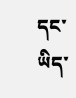དང་ཡིད་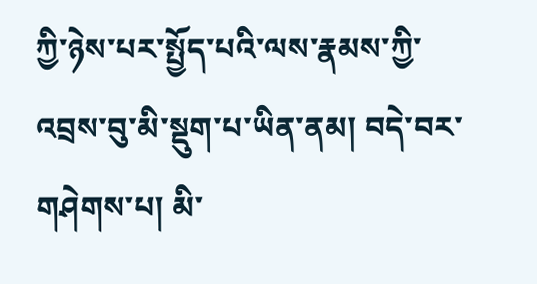ཀྱི་ཉེས་པར་སྤྱོད་པའི་ལས་རྣམས་ཀྱི་འབྲས་བུ་མི་སྡུག་པ་ཡིན་ནམ། བདེ་བར་ གཤེགས་པ། མི་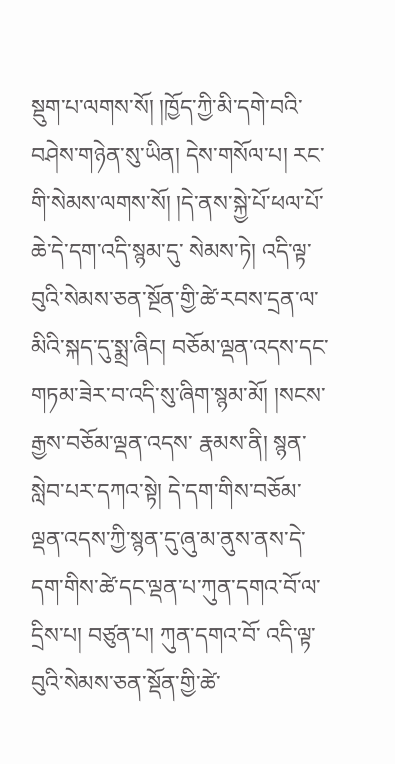སྡུག་པ་ལགས་སོ། །ཁྱོད་ཀྱི་མི་དགེ་བའི་བཤེས་གཉེན་སུ་ཡིན། དེས་གསོལ་པ། རང་གི་སེམས་ལགས་སོ། །དེ་ནས་སྐྱེ་པོ་ཕལ་པོ་ཆེ་དེ་དག་འདི་སྙམ་དུ་ སེམས་ཏེ། འདི་ལྟ་བུའི་སེམས་ཅན་སྔོན་གྱི་ཚེ་རབས་དྲན་ལ་མིའི་སྐད་དུ་སྨྲ་ཞིང། བཅོམ་ལྡན་འདས་དང་གཏམ་ཟེར་བ་འདི་སུ་ཞིག་སྙམ་མོ། །སངས་རྒྱས་བཅོམ་ལྡན་འདས་ རྣམས་ནི། སྙན་སླེབ་པར་དཀའ་སྟེ། དེ་དག་གིས་བཅོམ་ལྡན་འདས་ཀྱི་སྙན་དུ་ཞུ་མ་ནུས་ནས་དེ་དག་གིས་ཚེ་དང་ལྡན་པ་ཀུན་དགའ་བོ་ལ་དྲིས་པ། བཙུན་པ། ཀུན་དགའ་བོ་ འདི་ལྟ་བུའི་སེམས་ཅན་སྡོན་གྱི་ཚེ་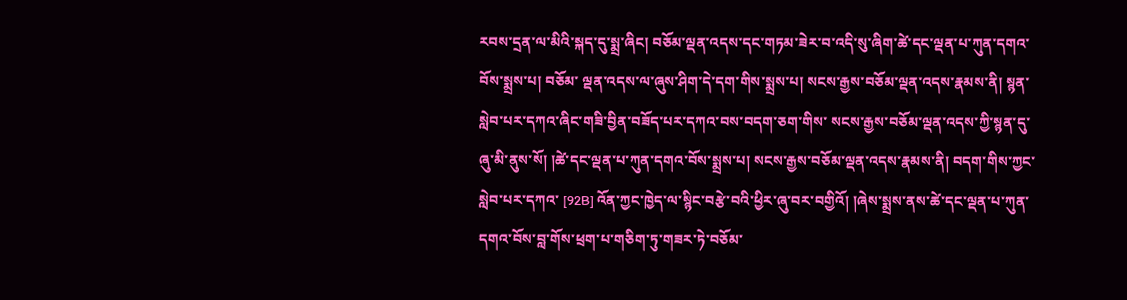རབས་དྲན་ལ་མིའི་སྐད་དུ་སྨྲ་ཞིང། བཅོམ་ལྡན་འདས་དང་གཏམ་ཟེར་བ་འདི་སུ་ཞིག་ཚེ་དང་ལྡན་པ་ཀུན་དགའ་བོས་སྨྲས་པ། བཅོམ་ ལྡན་འདས་ལ་ཞུས་ཤིག་དེ་དག་གིས་སྨྲས་པ། སངས་རྒྱས་བཅོམ་ལྡན་འདས་རྣམས་ནི། སྙན་སླེབ་པར་དཀའ་ཞིང་གཟི་བྱིན་བཟོད་པར་དཀའ་བས་བདག་ཅག་གིས་ སངས་རྒྱས་བཅོམ་ལྡན་འདས་ཀྱི་སྙན་དུ་ཞུ་མི་ནུས་སོ། །ཚེ་དང་ལྡན་པ་ཀུན་དགའ་བོས་སྨྲས་པ། སངས་རྒྱས་བཅོམ་ལྡན་འདས་རྣམས་ནི། བདག་གིས་ཀྱང་སླེབ་པར་དཀའ་ [92B] འོན་ཀྱང་ཁྱེད་ལ་སྙིང་བརྩེ་བའི་ཕྱིར་ཞུ་བར་བགྱིའོ། །ཞེས་སྨྲས་ནས་ཚེ་དང་ལྡན་པ་ཀུན་དགའ་བོས་བླ་གོས་ཕྲག་པ་གཅིག་ཏུ་གཟར་ཏེ་བཅོམ་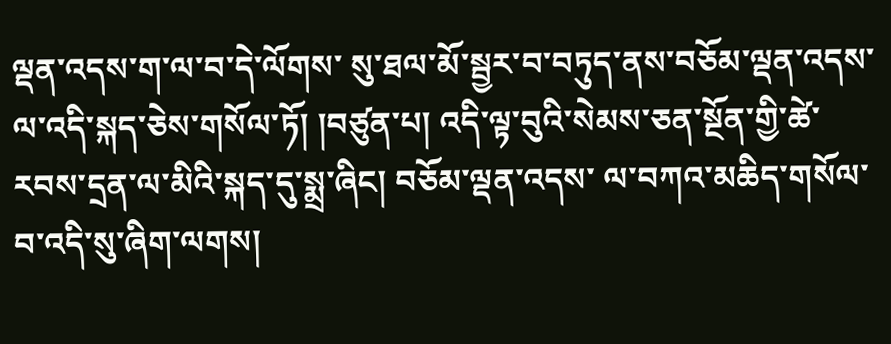ལྡན་འདས་ག་ལ་བ་དེ་ལོགས་ སུ་ཐལ་མོ་སྦྱར་བ་བཏུད་ནས་བཅོམ་ལྡན་འདས་ལ་འདི་སྐད་ཅེས་གསོལ་ཏོ། །བཙུན་པ། འདི་ལྟ་བུའི་སེམས་ཅན་སྔོན་གྱི་ཚེ་རབས་དྲན་ལ་མིའི་སྐད་དུ་སྨྲ་ཞིང། བཅོམ་ལྡན་འདས་ ལ་བཀའ་མཆིད་གསོལ་བ་འདི་སུ་ཞིག་ལགས།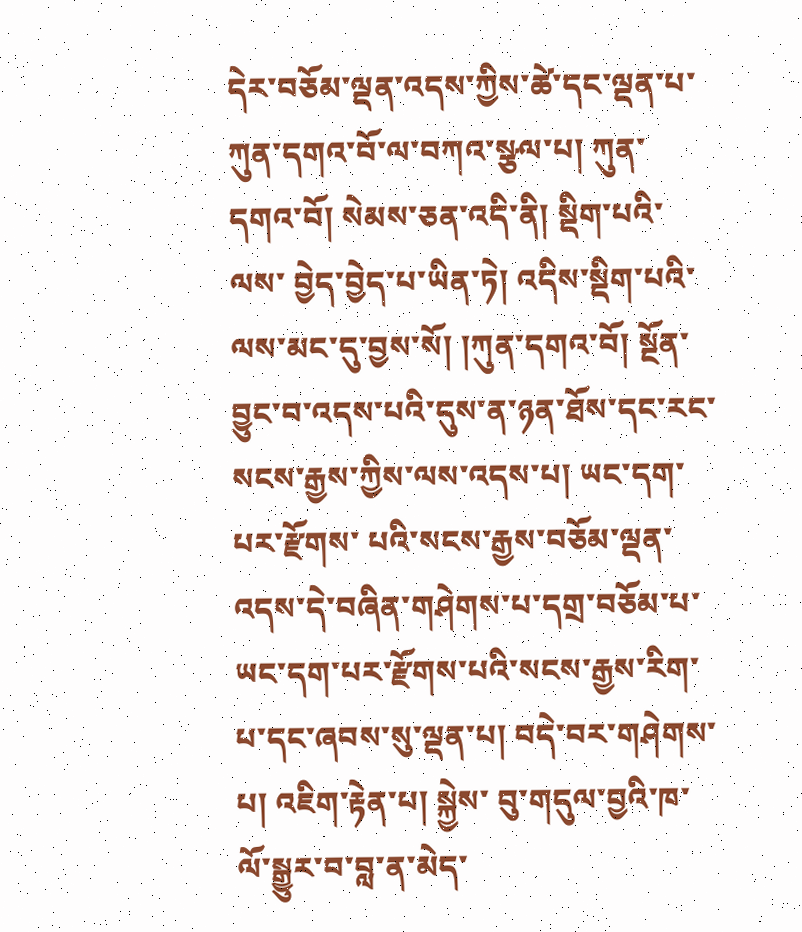དེར་བཅོམ་ལྡན་འདས་ཀྱིས་ཚེ་དང་ལྡན་པ་ཀུན་དགའ་བོ་ལ་བཀའ་སྩལ་པ། ཀུན་དགའ་བོ། སེམས་ཅན་འདི་ནི། སྡིག་པའི་ལས་ བྱེད་བྱེད་པ་ཡིན་ཏེ། འདིས་སྡིག་པའི་ལས་མང་དུ་བྱས་སོ། །ཀུན་དགའ་བོ། སྔོན་བྱུང་བ་འདས་པའི་དུས་ན་ཉན་ཐོས་དང་རང་སངས་རྒྱས་ཀྱིས་ལས་འདས་པ། ཡང་དག་པར་རྫོགས་ པའི་སངས་རྒྱས་བཅོམ་ལྡན་འདས་དེ་བཞིན་གཤེགས་པ་དགྲ་བཅོམ་པ་ཡང་དག་པར་རྫོགས་པའི་སངས་རྒྱས་རིག་པ་དང་ཞབས་སུ་ལྡན་པ། བདེ་བར་གཤེགས་པ། འཇིག་རྟེན་པ། སྐྱེས་ བུ་གདུལ་བྱའི་ཁ་ལོ་སྒྱུར་བ་བླ་ན་མེད་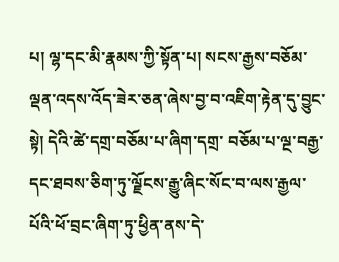པ། ལྷ་དང་མི་རྣམས་ཀྱི་སྟོན་པ། སངས་རྒྱས་བཅོམ་ལྡན་འདས་འོད་ཟེར་ཅན་ཞེས་བྱ་བ་འཇིག་རྟེན་དུ་བྱུང་སྟེ། དེའི་ཚེ་དགྲ་བཅོམ་པ་ཞིག་དགྲ་ བཅོམ་པ་ལྔ་བརྒྱ་དང་ཐབས་ཅིག་ཏུ་ལྗོངས་རྒྱུ་ཞིང་སོང་བ་ལས་རྒྱལ་པོའི་ཕོ་བྲང་ཞིག་ཏུ་ཕྱིན་ནས་དེ་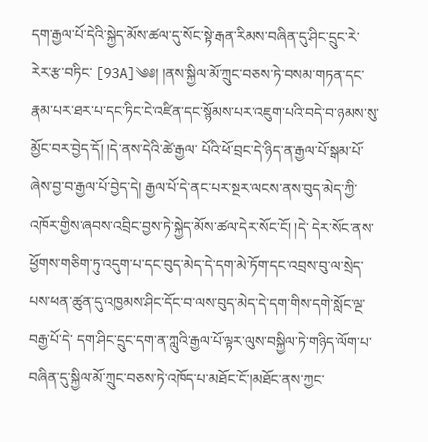དག་རྒྱལ་པོ་དེའི་སྐྱེད་མོས་ཚལ་དུ་སོང་སྟེ་རྒན་རིམས་བཞིན་དུ་ཤིང་དྲུང་རེ་རེར་རྩ་བཏིང་ [93A]༄༅། །ནས་སྐྱིལ་མོ་ཀྲུང་བཅས་ཏེ་བསམ་གཏན་དང་རྣམ་པར་ཐར་པ་དང་ཏིང་ངེ་འཛིན་དང་སྙོམས་པར་འཇུག་པའི་བདེ་བ་ཉམས་སུ་མྱོང་བར་བྱེད་དོ། །དེ་ནས་དེའི་ཚེ་རྒྱལ་ པོའི་ཕོ་བྲང་དེ་ཉིད་ན་རྒྱལ་པོ་སྒམ་པོ་ཞེས་བྱ་བ་རྒྱལ་པོ་བྱེད་དེ། རྒྱལ་པོ་དེ་ནང་པར་སྔར་ལངས་ནས་བུད་མེད་ཀྱི་འཁོར་གྱིས་ཞབས་འབྲིང་བྱས་ཏེ་སྐྱེད་མོས་ཚལ་དེར་སོང་ངོ། །དེ་ དེར་སོང་ནས་ཕྱོགས་གཅིག་ཏུ་འདུག་པ་དང་བུད་མེད་དེ་དག་མེ་ཏོག་དང་འབྲས་བུ་ལ་སྲེད་པས་ཕན་ཚུན་དུ་འཁྱམས་ཤིང་དོང་བ་ལས་བུད་མེད་དེ་དག་གིས་དགེ་སློང་ལྔ་བརྒྱ་པོ་དེ་ དག་ཤིང་དྲུང་དག་ན་ཀླུའི་རྒྱལ་པོ་ལྟར་ལུས་བསྐྱིལ་ཏེ་གཉིད་ལོག་པ་བཞིན་དུ་སྐྱིལ་མོ་ཀྲུང་བཅས་ཏེ་འཁོད་པ་མཐོང་ངོ་།མཐོང་ནས་ཀྱང་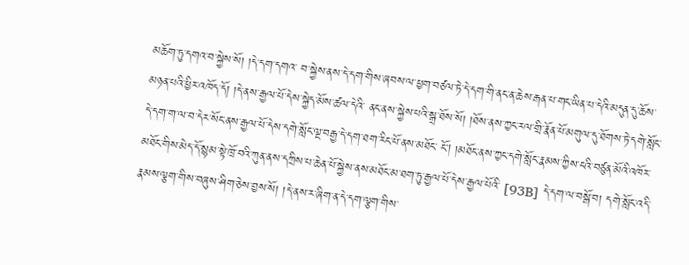མཆོག་ཏུ་དགའ་བ་སྐྱེས་སོ། །དེ་དག་དགའ་ བ་སྐྱེས་ནས་དེ་དག་གིས་ཞབས་ལ་ཕྱག་བཙལ་ཏེ་དེ་དག་གི་ནང་ན་ཆེས་རྒན་པ་གང་ཡིན་པ་དེའི་མདུན་དུ་ཆོས་མཉན་པའི་ཕྱིར་འཁོད་དོ། །དེ་ནས་རྒྱལ་པོ་དེས་སྐྱེད་མོས་ཚལ་དེའི་ ནང་ནས་སྐྱེས་པའི་སྒྲ་ཐོས་སོ། །ཐོས་ནས་ཀྱང་རལ་གྲི་རྣོན་པོ་མགུལ་དུ་ཐོགས་ཏེ་དགེ་སློང་དེ་དག་ག་ལ་བ་དེར་སོང་ནས་རྒྱལ་པོ་དེས་དགེ་སློང་ལྔ་བརྒྱ་དེ་དག་ཐག་རིང་པོ་ནས་མཐོང་ ངོ། །མཐོང་ནས་ཀྱང་དགེ་སློང་རྣམས་ཀྱིས་ངའི་བཙུན་མོའི་འཁོར་མཐོང་གིས་མེད་དོ་སྙམ་སྟེ་ཁྲོ་བའི་ཀུན་ནས་དཀྲིས་པ་ཆེན་པོ་སྐྱེས་ནས་མཐོང་མ་ཐག་ཏུ་རྒྱལ་པོ་དེས་རྒྱལ་པོའི་ [93B] དེ་དག་ལ་བསྒོ་བ། དགེ་སློང་འདི་རྣམས་ལྕག་གིས་བཞུས་ཤིག་ཅེས་བྱས་སོ། །དེ་ནས་ར་ཞིག་ན་དེ་དག་ལྕག་གིས་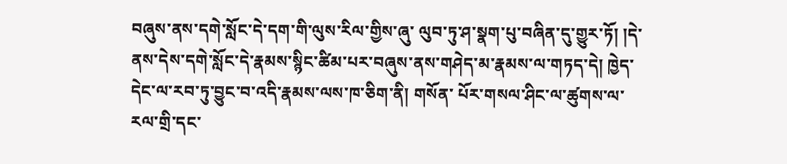བཞུས་ནས་དགེ་སློང་དེ་དག་གི་ལུས་རིལ་གྱིས་ཞུ་ ལུབ་ཏུ་ཤ་སྣག་པུ་བཞིན་དུ་གྱུར་ཏོ། །དེ་ནས་དེས་དགེ་སློང་དེ་རྣམས་སྙིང་ཚིམ་པར་བཞུས་ནས་གཤེད་མ་རྣམས་ལ་གཏད་དེ། ཁྱེད་དེང་ལ་རབ་ཏུ་བྱུང་བ་འདི་རྣམས་ལས་ཁ་ཅིག་ནི། གསོན་ པོར་གསལ་ཤིང་ལ་ཚུགས་ལ་རལ་གྲི་དང་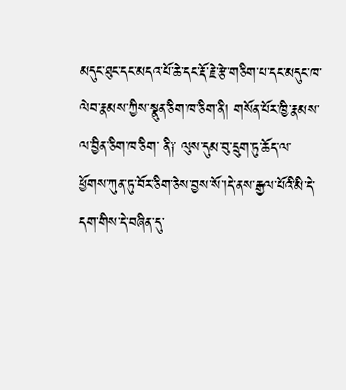མདུང་ཐུང་དང་མདའ་པོ་ཆེ་དང་རྡོ་རྗེ་རྩེ་གཅིག་པ་དང་མདུང་ཁ་ལེབ་རྣམས་ཀྱིས་སྣུན་ཅིག་ཁ་ཅིག་ནི། གསོན་པོར་ཁྱི་རྣམས་ལ་བྱིན་ཅིག་ཁ་ཅིག་ ནི༑ ལུས་དུམ་བུ་དྲུག་ཏུ་ཆོད་ལ་ཕྱོགས་ཀུན་ཏུ་བོར་ཅིག་ཅེས་བྱས་སོ་།དེ་ནས་རྒྱལ་པོའི་མི་དེ་དག་གིས་དེ་བཞིན་དུ་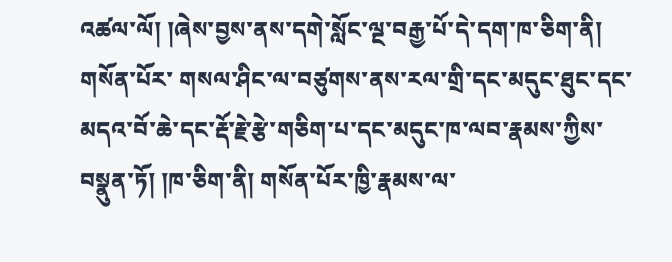འཚལ་ལོ། །ཞེས་བྱས་ནས་དགེ་སློང་ལྔ་བརྒྱ་པོ་དེ་དག་ཁ་ཅིག་ནི། གསོན་པོར་ གསལ་ཤིང་ལ་བཙུགས་ནས་རལ་གྲི་དང་མདུང་ཐུང་དང་མདའ་བོ་ཆེ་དང་རྡོ་རྗེ་རྩེ་གཅིག་པ་དང་མདུང་ཁ་ལབ་རྣམས་ཀྱིས་བསྣུན་ཏོ། །ཁ་ཅིག་ནི། གསོན་པོར་ཁྱི་རྣམས་ལ་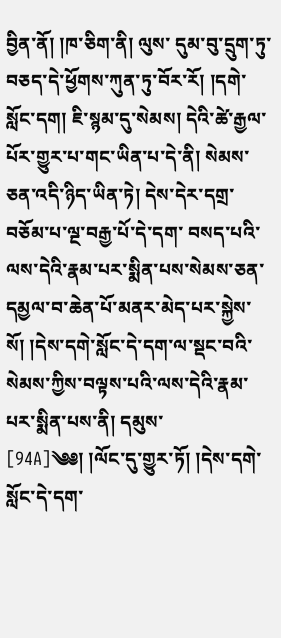བྱིན་ནོ། །ཁ་ཅིག་ནི། ལུས་ དུམ་བུ་དྲུག་ཏུ་བཅད་དེ་ཕྱོགས་ཀུན་ཏུ་བོར་རོ། །དགེ་སློང་དག། ཇི་སྙམ་དུ་སེམས། དེའི་ཚེ་རྒྱལ་པོར་གྱུར་པ་གང་ཡིན་པ་དེ་ནི། སེམས་ཅན་འདི་ཉིད་ཡིན་ཏེ། དེས་དེར་དགྲ་བཅོམ་པ་ལྔ་བརྒྱ་པོ་དེ་དག་ བསད་པའི་ལས་དེའི་རྣམ་པར་སྨིན་པས་སེམས་ཅན་དམྱལ་བ་ཆེན་པོ་མནར་མེད་པར་སྐྱེས་སོ། །དེས་དགེ་སློང་དེ་དག་ལ་སྡང་བའི་སེམས་ཀྱིས་བལྟས་པའི་ལས་དེའི་རྣམ་པར་སྨིན་པས་ནི། དམུས་ [94A]༄༅། །ལོང་དུ་གྱུར་ཏོ། །དེས་དགེ་སློང་དེ་དག་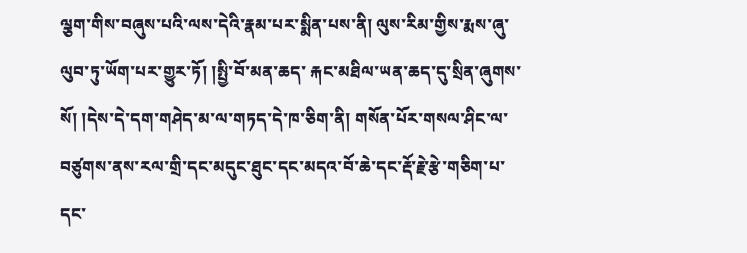ལྕག་གིས་བཞུས་པའི་ལས་དེའི་རྣམ་པར་སྨིན་པས་ནི། ལུས་རིམ་གྱིས་རྨས་ཞུ་ལུབ་ཏུ་ཡོག་པར་གྱུར་ཏོ། །སྤྱི་བོ་མན་ཆད་ རྐང་མཐིལ་ཡན་ཆད་དུ་སྲིན་ཞུགས་སོ། །དེས་དེ་དག་གཤེད་མ་ལ་གཏད་དེ་ཁ་ཅིག་ནི། གསོན་པོར་གསལ་ཤིང་ལ་བཙུགས་ནས་རལ་གྲི་དང་མདུང་ཐུང་དང་མདའ་བོ་ཆེ་དང་རྡོ་རྗེ་རྩེ་གཅིག་པ་ དང་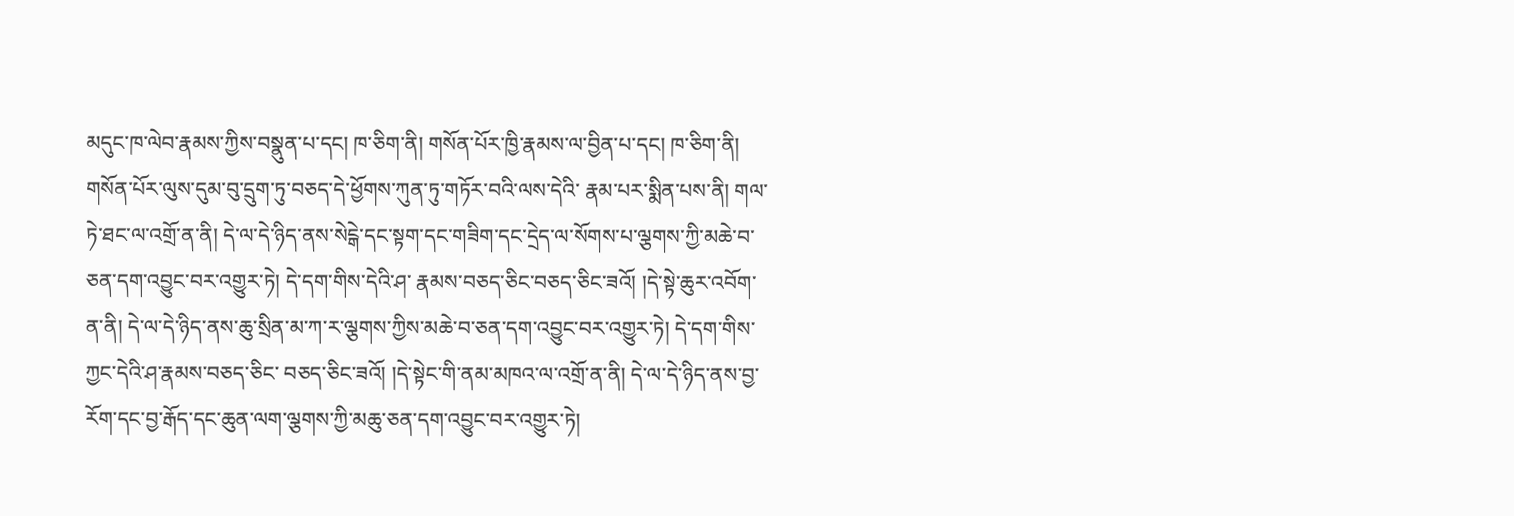མདུང་ཁ་ལེབ་རྣམས་ཀྱིས་བསྣུན་པ་དང། ཁ་ཅིག་ནི། གསོན་པོར་ཁྱི་རྣམས་ལ་བྱིན་པ་དང། ཁ་ཅིག་ནི། གསོན་པོར་ལུས་དུམ་བུ་དྲུག་ཏུ་བཅད་དེ་ཕྱོགས་ཀུན་ཏུ་གཏོར་བའི་ལས་དེའི་ རྣམ་པར་སྨིན་པས་ནི། གལ་ཏེ་ཐང་ལ་འགྲོ་ན་ནི། དེ་ལ་དེ་ཉིད་ནས་སེངྒེ་དང་སྟག་དང་གཟིག་དང་དྲེད་ལ་སོགས་པ་ལྕགས་ཀྱི་མཆེ་བ་ཅན་དག་འབྱུང་བར་འགྱུར་ཏེ། དེ་དག་གིས་དེའི་ཤ་ རྣམས་བཅད་ཅིང་བཅད་ཅིང་ཟའོ། །དེ་སྟེ་ཆུར་འབོག་ན་ནི། དེ་ལ་དེ་ཉིད་ནས་ཆུ་སྲིན་མ་ཀ་ར་ལྕགས་ཀྱིས་མཆེ་བ་ཅན་དག་འབྱུང་བར་འགྱུར་ཏེ། དེ་དག་གིས་ཀྱང་དེའི་ཤ་རྣམས་བཅད་ཅིང་ བཅད་ཅིང་ཟའོ། །དེ་སྟེང་གི་ནམ་མཁའ་ལ་འགྲོ་ན་ནི། དེ་ལ་དེ་ཉིད་ནས་བྱ་རོག་དང་བྱ་རྒོད་དང་ཆུན་ལག་ལྕགས་ཀྱི་མཆུ་ཅན་དག་འབྱུང་བར་འགྱུར་ཏེ།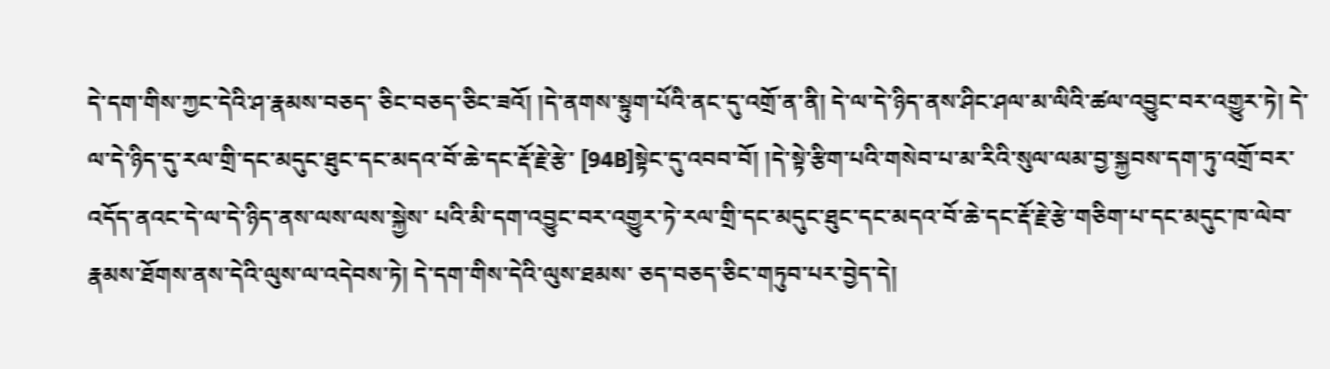དེ་དག་གིས་ཀྱང་དེའི་ཤ་རྣམས་བཅད་ ཅིང་བཅད་ཅིང་ཟའོ། །དེ་ནགས་སྟུག་པོའི་ནང་དུ་འགྲོ་ན་ནི། དེ་ལ་དེ་ཉིད་ནས་ཤིང་ཤལ་མ་ལིའི་ཚལ་འབྱུང་བར་འགྱུར་ཏེ། དེ་ལ་དེ་ཉིད་དུ་རལ་གྲི་དང་མདུང་ཐུང་དང་མདའ་བོ་ཆེ་དང་རྡོ་རྗེ་རྩེ་ [94B]སྟེང་དུ་འབབ་བོ། །དེ་སྟེ་རྩིག་པའི་གསེབ་པ་མ་རིའི་སུལ་ལམ་བྱ་སྐྱབས་དག་ཏུ་འགྲོ་བར་འདོད་ནའང་དེ་ལ་དེ་ཉིད་ནས་ལས་ལས་སྐྱེས་ པའི་མི་དག་འབྱུང་བར་འགྱུར་ཏེ་རལ་གྲི་དང་མདུང་ཐུང་དང་མདའ་བོ་ཆེ་དང་རྡོ་རྗེ་རྩེ་གཅིག་པ་དང་མདུང་ཁ་ལེབ་རྣམས་ཐོགས་ནས་དེའི་ལུས་ལ་འདེབས་ཏེ། དེ་དག་གིས་དེའི་ལུས་ཐམས་ ཅད་བཅད་ཅིང་གཏུབ་པར་བྱེད་དེ།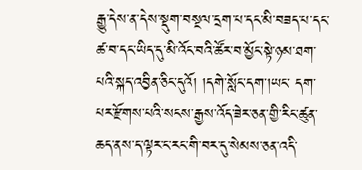རྒྱུ་དེས་ན་དེས་སྡུག་བསྔལ་དྲག་པ་དང་མི་བཟད་པ་དང་ཚ་བ་དང་ཡིད་དུ་མི་འོང་བའི་ཚོར་བ་མྱོང་སྟེ་ཉམ་ཐག་པའི་སྐད་འབྱིན་ཅིང་དུའོ། །དགེ་སློང་དག་།ཡང་ དག་པར་རྫོགས་པའི་སངས་རྒྱས་འོད་ཟེར་ཅན་གྱི་རིང་ཚུན་ཆད་ནས་ད་ལྟར་ང་རང་གི་བར་དུ་སེམས་ཅན་འདི་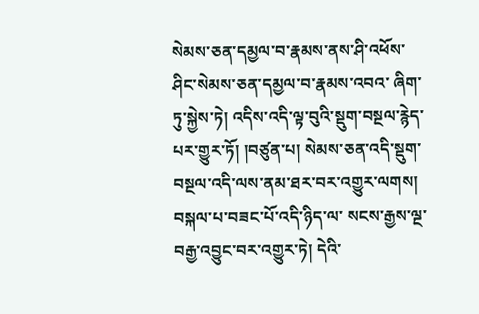སེམས་ཅན་དམྱལ་བ་རྣམས་ནས་ཤི་འཕོས་ཤིང་སེམས་ཅན་དམྱལ་བ་རྣམས་འབའ་ ཞིག་ཏུ་སྐྱེས་ཏེ། འདིས་འདི་ལྟ་བུའི་སྡུག་བསྔལ་རྙེད་པར་གྱུར་ཏོ། །བཙུན་པ། སེམས་ཅན་འདི་སྡུག་བསྔལ་འདི་ལས་ནམ་ཐར་བར་འགྱུར་ལགས། བསྐལ་པ་བཟང་པོ་འདི་ཉིད་ལ་ སངས་རྒྱས་ལྔ་བརྒྱ་འབྱུང་བར་འགྱུར་ཏེ། དེའི་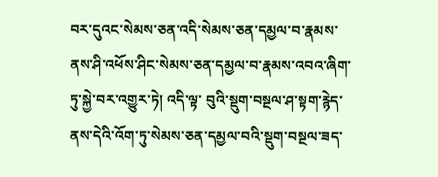བར་དུའང་སེམས་ཅན་འདི་སེམས་ཅན་དམྱལ་བ་རྣམས་ནས་ཤི་འཕོས་ཤིང་སེམས་ཅན་དམྱལ་བ་རྣམས་འབའ་ཞིག་ཏུ་སྐྱེ་བར་འགྱུར་ཏེ། འདི་ལྟ་ བུའི་སྡུག་བསྔལ་ཤ་སྟག་རྙེད་ནས་དེའི་འོག་ཏུ་སེམས་ཅན་དམྱལ་བའི་སྡུག་བསྔལ་ཟད་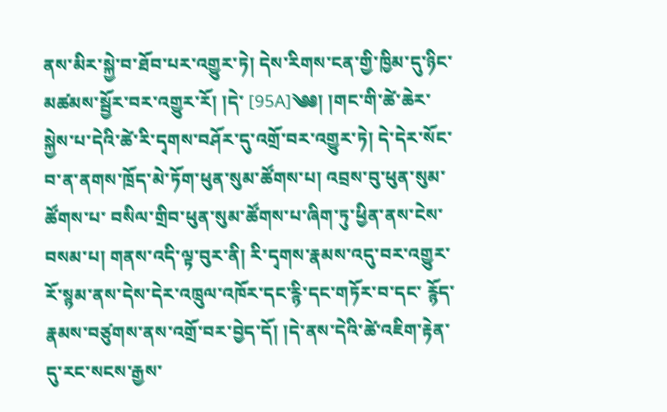ནས་མིར་སྐྱེ་བ་ཐོབ་པར་འགྱུར་ཏེ། དེས་རིགས་ངན་གྱི་ཁྱིམ་དུ་ཉིང་མཚམས་སྦྱོར་བར་འགྱུར་རོ། །དེ་ [95A]༄༅། །གང་གི་ཚེ་ཆེར་སྐྱེས་པ་དེའི་ཚེ་རི་དྭགས་བཤོར་དུ་འགྲོ་བར་འགྱུར་ཏེ། དེ་དེར་སོང་བ་ན་ནགས་ཁྲོད་མེ་ཏོག་ཕུན་སུམ་ཚོགས་པ། འབྲས་བུ་ཕུན་སུམ་ཚོགས་པ་ བསིལ་གྲིབ་ཕུན་སུམ་ཚོགས་པ་ཞིག་ཏུ་ཕྱིན་ནས་ངེས་བསམ་པ། གནས་འདི་ལྟ་བུར་ནི། རི་དྭགས་རྣམས་འདུ་བར་འགྱུར་རོ་སྙམ་ནས་དེས་དེར་འཁྲུལ་འཁོར་དང་རྙི་དང་གཏོར་བ་དང་ རྙོད་རྣམས་བཙུགས་ནས་འགྲོ་བར་བྱེད་དོ། །དེ་ནས་དེའི་ཚེ་འཇིག་རྟེན་དུ་རང་སངས་རྒྱས་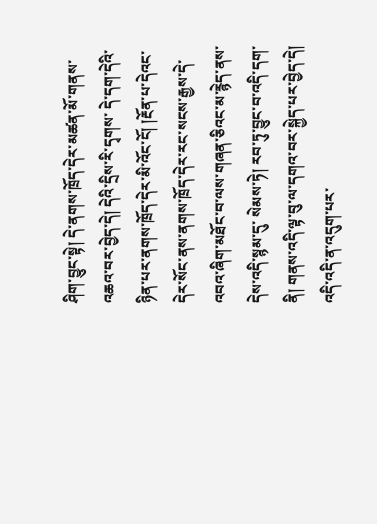ཤིག་བྱུང་སྟེ། དེ་ནགས་ཁྲོད་དེར་མཚན་མོ་གནས་འཆའ་བར་བྱེད་དེ། དེའི་དྲིས་རི་དྭགས་ དེ་དག་དེའི་ཉིན་པར་ནགས་ཁྲོད་དེར་མི་འོང་ངོ། །རྔོན་པ་དེའང་དེར་སོང་ནས་ནགས་ཁྲོད་དེར་རང་སངས་རྒྱས་དེ་འབའ་ཞིག་མཐོང་བ་ལས་གཞན་ཅིའང་མ་རྙེད་ནས་དེས་འདི་སྙམ་དུ་ སེམས་ཏེ། རབ་ཏུ་བྱུང་བ་འདི་དག་ནི། གནས་འདི་ལྟ་བུ་ལ་དགའ་བར་སྐྱེད་པར་བྱེད་དེ། འདི་འདི་ན་འདུག་པར་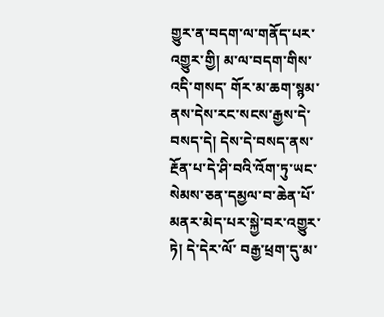གྱུར་ན་བདག་ལ་གནོད་པར་འགྱུར་གྱི། མ་ལ་བདག་གིས་འདི་གསད་ གོར་མ་ཆག་སྙམ་ནས་དེས་རང་སངས་རྒྱས་དེ་བསད་དེ། དེས་དེ་བསད་ནས་རྔོན་པ་དེ་ཤི་བའི་འོག་ཏུ་ཡང་སེམས་ཅན་དམྱལ་བ་ཆེན་པོ་མནར་མེད་པར་སྐྱེ་བར་འགྱུར་ཏེ། དེ་དེར་ལོ་ བརྒྱ་ཕྲག་དུ་མ་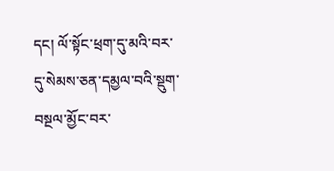དང། ལོ་སྟོང་ཕྲག་དུ་མའི་བར་དུ་སེམས་ཅན་དམྱལ་བའི་སྡུག་བསྔལ་མྱོང་བར་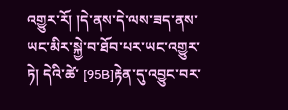འགྱུར་རོ། །དེ་ནས་དེ་ལས་ཟད་ནས་ཡང་མིར་སྐྱེ་བ་ཐོབ་པར་ཡང་འགྱུར་ཏེ། དེའི་ཚེ་ [95B]རྟེན་དུ་འབྱུང་བར་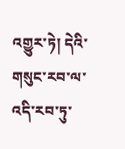འགྱུར་ཏེ། དེའི་གསུང་རབ་ལ་འདི་རབ་ཏུ་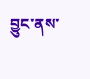བྱུང་ནས་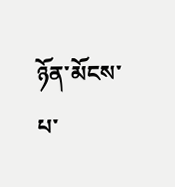ཉོན་མོངས་པ་